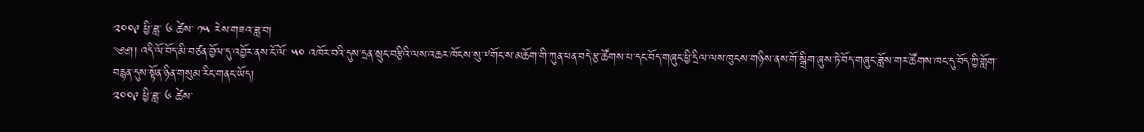༢༠༠༩ ཕྱི་ཟླ་ ༦ ཚེས་ ༡༥ རེས་གཟའ་ཟླ་བ།
༄༅།། འདི་ལོ་བོད་མི་བཙན་བྱོལ་དུ་འབྱོར་ནས་ངོ་ལོ་ ༥༠ འཁོར་བའི་དུས་དྲན་སྲུང་བརྩིའི་ལས་འཆར་ཁོངས་སུ་༸གོང་ས་མཆོག་གི་ཀུན་ཕན་བདེ་རྩ་ཚོགས་པ་དང་བོད་གཞུང་ཕྱི་དྲིལ་ལས་ཁུངས་གཉིས་ནས་གོ་སྒྲིག་ཞུས་ཏེ་བོད་གཞུང་ཟློས་གར་ཚོགས་ཁང་དུ་བོད་ཀྱི་གློག་བརྙན་དུས་སྟོན་ཉིན་གསུམ་རིང་གནང་ཡོད།
༢༠༠༩ ཕྱི་ཟླ་ ༦ ཚེས་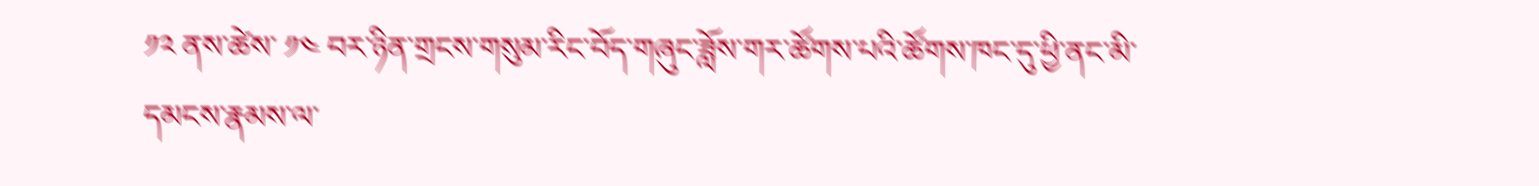༡༢ ནས་ཚེས་ ༡༤ བར་ཉིན་གྲངས་གསུམ་རིང་བོད་གཞུང་ཟློས་གར་ཚོགས་པའི་ཚོགས་ཁང་དུ་ཕྱི་ནང་མི་དམངས་རྣམས་ལ་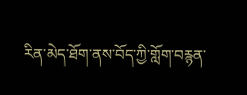རིན་མེད་ཐོག་ནས་བོད་ཀྱི་གློག་བརྙན་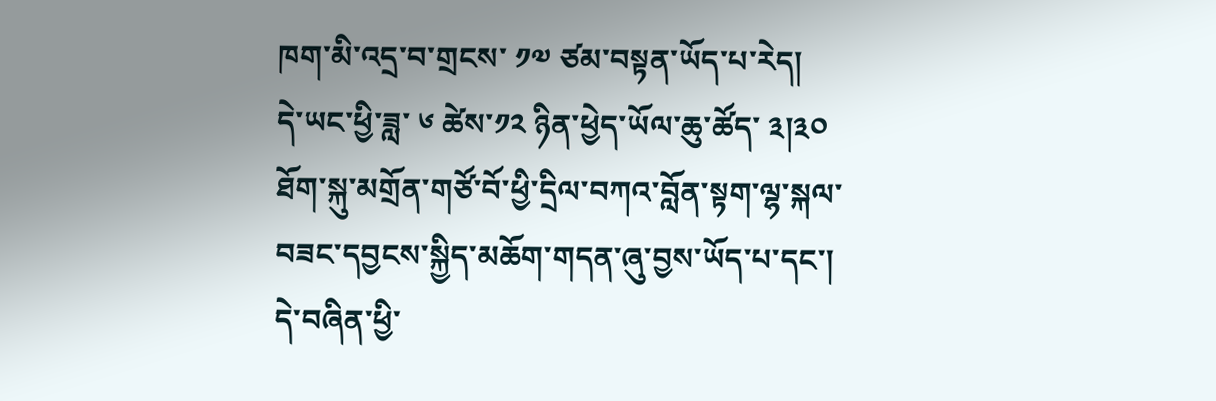ཁག་མི་འདྲ་བ་གྲངས་ ༡༧ ཙམ་བསྟན་ཡོད་པ་རེད།
དེ་ཡང་ཕྱི་ཟླ་ ༦ ཚེས་༡༢ ཉིན་ཕྱེད་ཡོལ་ཆུ་ཚོད་ ༣།༣༠ ཐོག་སྐུ་མགྲོན་གཙོ་བོ་ཕྱི་དྲིལ་བཀའ་བློན་སྟག་ལྷ་སྐལ་བཟང་དབྱངས་སྐྱིད་མཆོག་གདན་ཞུ་བྱས་ཡོད་པ་དང་། དེ་བཞིན་ཕྱི་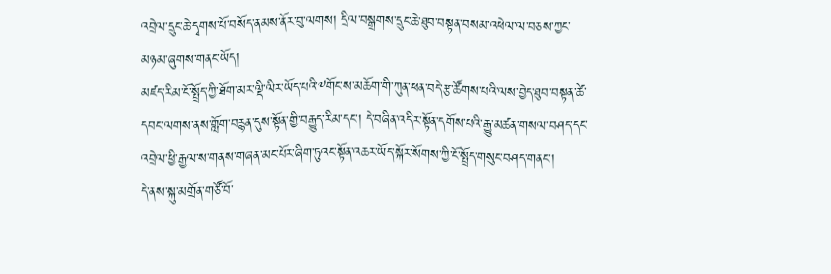འབྲེལ་དྲུང་ཆེ་དྭགས་པོ་བསོད་ནམས་ནོར་བུ་ལགས། དྲིལ་བསྒྲགས་དྲུང་ཆེ་ཐུབ་བསྟན་བསམ་འཕེལ་ལ་བཅས་ཀྱང་མཉམ་ཞུགས་གནང་ཡོད།
མཛད་རིམ་ངོ་སྤྲོད་ཀྱི་ཐོག་མར་ལྡི་ལིར་ཡོད་པའི་༸གོང་ས་མཆོག་གི་ཀུན་ཕན་བདེ་རྩ་ཚོགས་པའི་ལས་བྱེད་ཐུབ་བསྟན་ཚེ་དབང་ལགས་ནས་གློག་བརྙན་དུས་སྟོན་གྱི་བརྒྱུད་རིམ་དང་། དེ་བཞིན་འདིར་སྟོན་དགོས་པའི་རྒྱུ་མཚན་གསལ་བཤད་དང་འབྲེལ་ཕྱི་རྒྱལ་ས་གནས་གཞན་མང་པོར་ཞིག་ཏུའང་སྟོན་འཆར་ཡོད་སྐོར་སོགས་ཀྱི་ངོ་སྤྲོད་གསུང་བཤད་གནང་།
དེ་ནས་སྐུ་མགྲོན་གཙོ་བོ་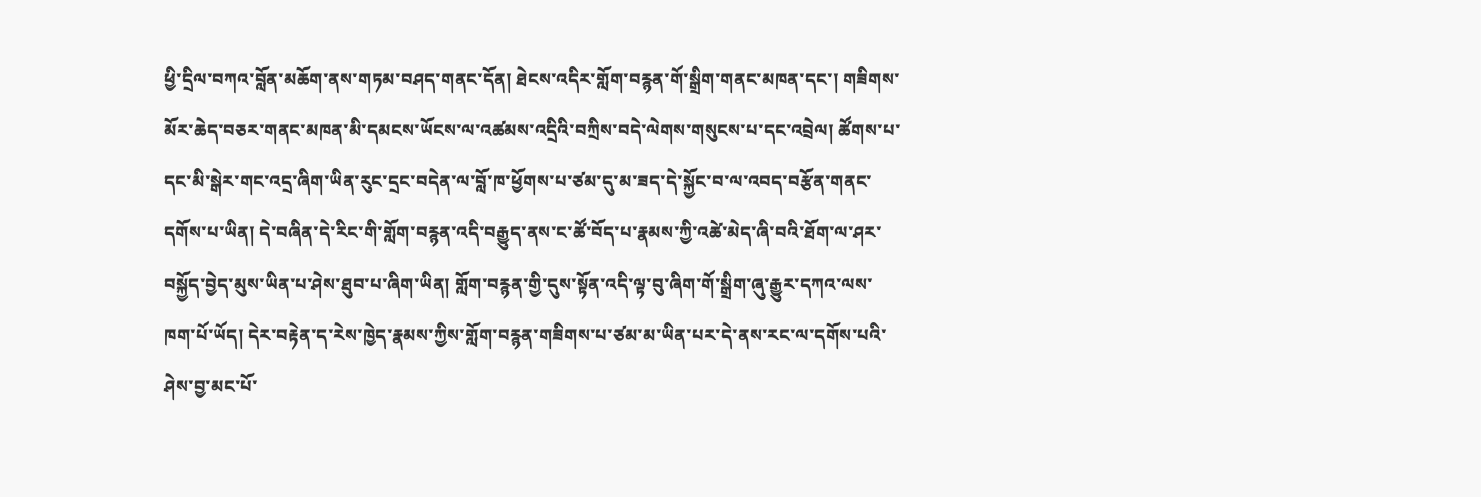ཕྱི་དྲིལ་བཀའ་བློན་མཆོག་ནས་གཏམ་བཤད་གནང་དོན། ཐེངས་འདིར་གློག་བརྙན་གོ་སྒྲིག་གནང་མཁན་དང་། གཟིགས་མོར་ཆེད་བཅར་གནང་མཁན་མི་དམངས་ཡོངས་ལ་འཚམས་འདྲིའི་བཀྲིས་བདེ་ལེགས་གསུངས་པ་དང་འབྲེལ། ཚོགས་པ་དང་མི་སྒེར་གང་འདྲ་ཞིག་ཡིན་རུང་དྲང་བདེན་ལ་བློ་ཁ་ཕྱོགས་པ་ཙམ་དུ་མ་ཟད་དེ་སྐྱོང་བ་ལ་འབད་བརྩོན་གནང་དགོས་པ་ཡིན། དེ་བཞིན་དེ་རིང་གི་གློག་བརྙན་འདི་བརྒྱུད་ནས་ང་ཚོ་བོད་པ་རྣམས་ཀྱི་འཚེ་མེད་ཞི་བའི་ཐོག་ལ་ཤར་བསྐྱོད་བྱེད་མུས་ཡིན་པ་ཤེས་ཐུབ་པ་ཞིག་ཡིན། གློག་བརྙན་གྱི་དུས་སྟོན་འདི་ལྟ་བུ་ཞིག་གོ་སྒྲིག་ཞུ་རྒྱུར་དཀའ་ལས་ཁག་པོ་ཡོད། དེར་བརྟེན་ད་རེས་ཁྱེད་རྣམས་ཀྱིས་གློག་བརྙན་གཟིགས་པ་ཙམ་མ་ཡིན་པར་དེ་ནས་རང་ལ་དགོས་པའི་ཤེས་བྱ་མང་པོ་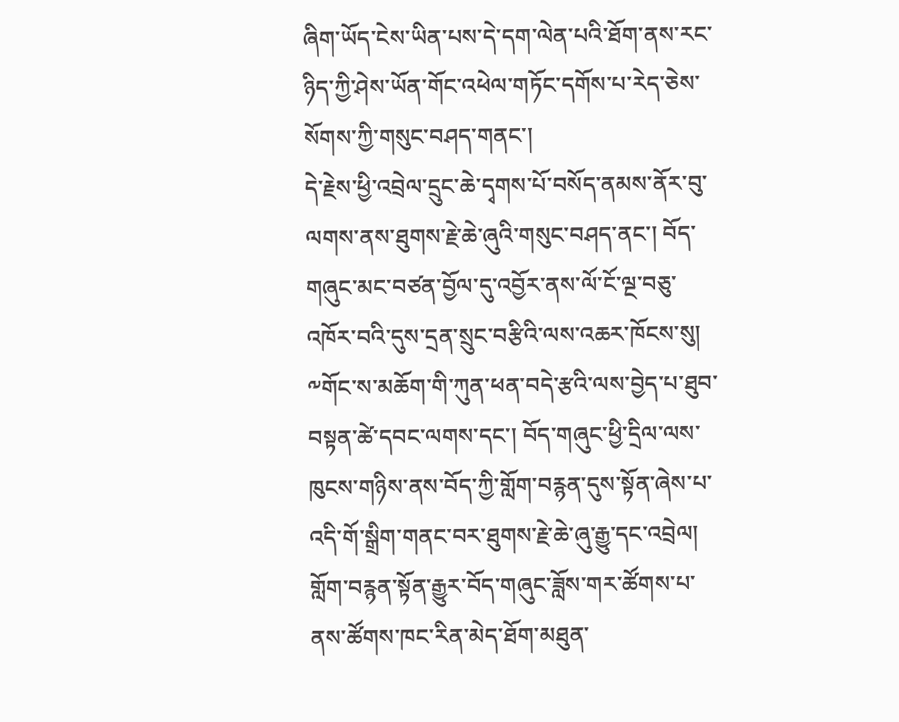ཞིག་ཡོད་ངེས་ཡིན་པས་དེ་དག་ལེན་པའི་ཐོག་ནས་རང་ཉིད་ཀྱི་ཤེས་ཡོན་གོང་འཕེལ་གཏོང་དགོས་པ་རེད་ཅེས་སོགས་ཀྱི་གསུང་བཤད་གནང་།
དེ་རྗེས་ཕྱི་འབྲེལ་དྲུང་ཆེ་དྭགས་པོ་བསོད་ནམས་ནོར་བུ་ལགས་ནས་ཐུགས་རྗེ་ཆེ་ཞུའི་གསུང་བཤད་ནང་། བོད་གཞུང་མང་བཙན་བྱོལ་དུ་འབྱོར་ནས་ལོ་ངོ་ལྔ་བཅུ་འཁོར་བའི་དུས་དྲན་སྲུང་བརྩིའི་ལས་འཆར་ཁོངས་སུ། ༸གོང་ས་མཆོག་གི་ཀུན་ཕན་བདེ་རྩའི་ལས་བྱེད་པ་ཐུབ་བསྟན་ཚེ་དབང་ལགས་དང་། བོད་གཞུང་ཕྱི་དྲིལ་ལས་ཁུངས་གཉིས་ནས་བོད་ཀྱི་གློག་བརྙན་དུས་སྟོན་ཞེས་པ་འདི་གོ་སྒྲིག་གནང་བར་ཐུགས་རྗེ་ཆེ་ཞུ་རྒྱུ་དང་འབྲེལ། གློག་བརྙན་སྟོན་རྒྱུར་བོད་གཞུང་ཟློས་གར་ཚོགས་པ་ནས་ཚོགས་ཁང་རིན་མེད་ཐོག་མཐུན་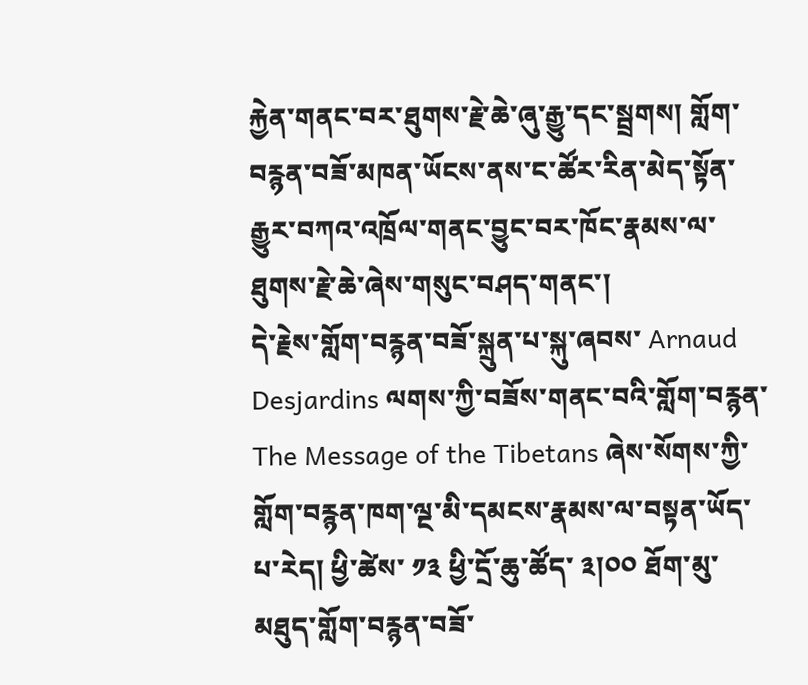རྐྱེན་གནང་བར་ཐུགས་རྗེ་ཆེ་ཞུ་རྒྱུ་དང་སྦྲགས། གློག་བརྙན་བཟོ་མཁན་ཡོངས་ནས་ང་ཚོར་རིན་མེད་སྟོན་རྒྱུར་བཀའ་འཁྲོལ་གནང་བྱུང་བར་ཁོང་རྣམས་ལ་ཐུགས་རྗེ་ཆེ་ཞེས་གསུང་བཤད་གནང་།
དེ་རྗེས་གློག་བརྙན་བཟོ་སྐྲུན་པ་སྐུ་ཞབས་ Arnaud Desjardins ལགས་ཀྱི་བཟོས་གནང་བའི་གློག་བརྙན་ The Message of the Tibetans ཞེས་སོགས་ཀྱི་གློག་བརྙན་ཁག་ལྔ་མི་དམངས་རྣམས་ལ་བསྟན་ཡོད་པ་རེད། ཕྱི་ཚེས་ ༡༣ ཕྱི་དྲོ་ཆུ་ཚོད་ ༣།༠༠ ཐོག་མུ་མཐུད་གློག་བརྙན་བཟོ་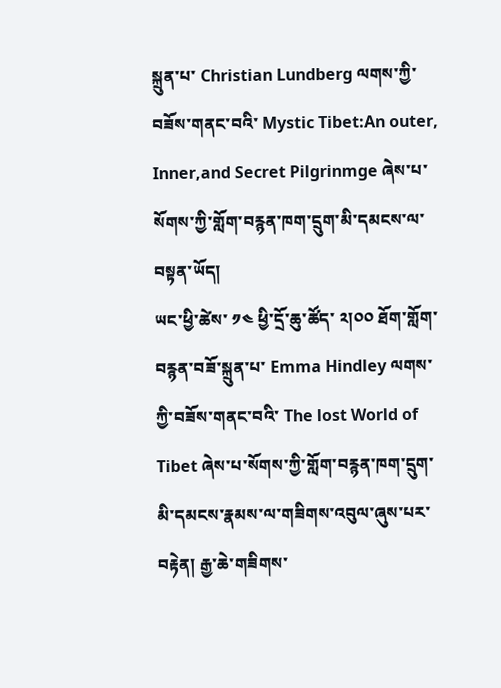སྐྲུན་པ་ Christian Lundberg ལགས་ཀྱི་བཟོས་གནང་བའི་ Mystic Tibet:An outer, Inner,and Secret Pilgrinmge ཞེས་པ་སོགས་ཀྱི་གློག་བརྙན་ཁག་དྲུག་མི་དམངས་ལ་བསྟན་ཡོད།
ཡང་ཕྱི་ཚེས་ ༡༤ ཕྱི་དྲོ་ཆུ་ཚོད་ ༢།༠༠ ཐོག་གློག་བརྙན་བཟོ་སྐྲུན་པ་ Emma Hindley ལགས་ཀྱི་བཟོས་གནང་བའི་ The lost World of Tibet ཞེས་པ་སོགས་ཀྱི་གློག་བརྙན་ཁག་དྲུག་མི་དམངས་རྣམས་ལ་གཟིགས་འབུལ་ཞུས་པར་བརྟེན། རྒྱ་ཆེ་གཟིགས་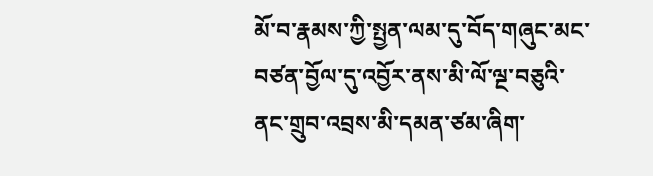མོ་བ་རྣམས་ཀྱི་སྤྱན་ལམ་དུ་བོད་གཞུང་མང་བཙན་བྱོལ་དུ་འབྱོར་ནས་མི་ལོ་ལྔ་བཅུའི་ནང་གྲུབ་འབྲས་མི་དམན་ཙམ་ཞིག་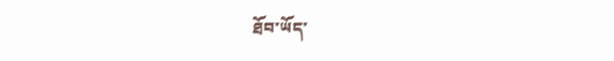ཐོབ་ཡོད་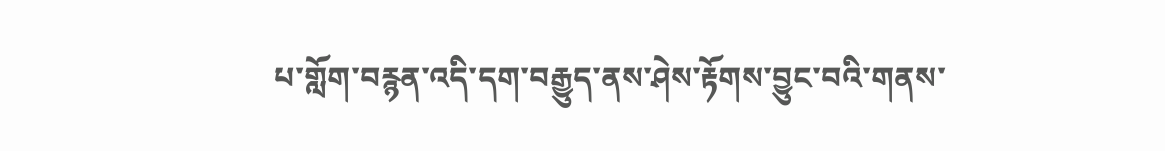པ་གློག་བརྙན་འདི་དག་བརྒྱུད་ནས་ཤེས་རྟོགས་བྱུང་བའི་གནས་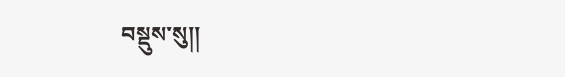བསྡུས་སུ།།